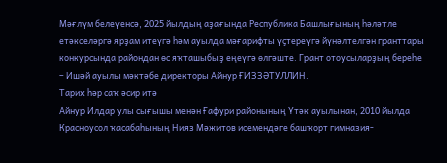Мәғлүм белеүенсә, 2025 йылдың аҙағында Республика Башлығының һәләтле етәкселәргә ярҙам итеүгә һәм ауылда мәғарифты үҫтереүгә йүнәлтелгән гранттары конкурсында райондан өс яҡташыбыҙ еңеүгә өлгәште. Грант отоусыларҙың береһе – Ишәй ауылы мәктәбе директоры Айнур ҒИЗЗӘТУЛЛИН.
Тарих һәр саҡ әсир итә
Айнур Илдар улы сығышы менән Ғафури районының Үтәк ауылынан, 2010 йылда Красноусол ҡасабаһының Нияз Мәжитов исемендәге башҡорт гимназия-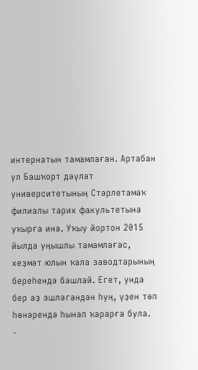интернатын тамамлаған. Артабан ул Башҡорт дәүләт университетының Стәрлетамаҡ филиалы тарих факультетына уҡырға инә. Уҡыу йортон 2015 йылда уңышлы тамамлағас, хеҙмәт юлын ҡала заводтарының береһендә башлай. Егет, унда бер аҙ эшләгәндән һуң, үҙен төп һөнәрендә һынап ҡарарға була.
-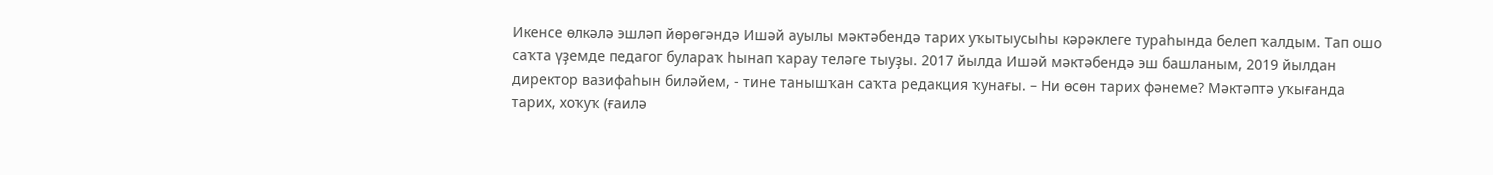Икенсе өлкәлә эшләп йөрөгәндә Ишәй ауылы мәктәбендә тарих уҡытыусыһы кәрәклеге тураһында белеп ҡалдым. Тап ошо саҡта үҙемде педагог булараҡ һынап ҡарау теләге тыуҙы. 2017 йылда Ишәй мәктәбендә эш башланым, 2019 йылдан директор вазифаһын биләйем, - тине танышҡан саҡта редакция ҡунағы. – Ни өсөн тарих фәнеме? Мәктәптә уҡығанда тарих, хоҡуҡ (ғаилә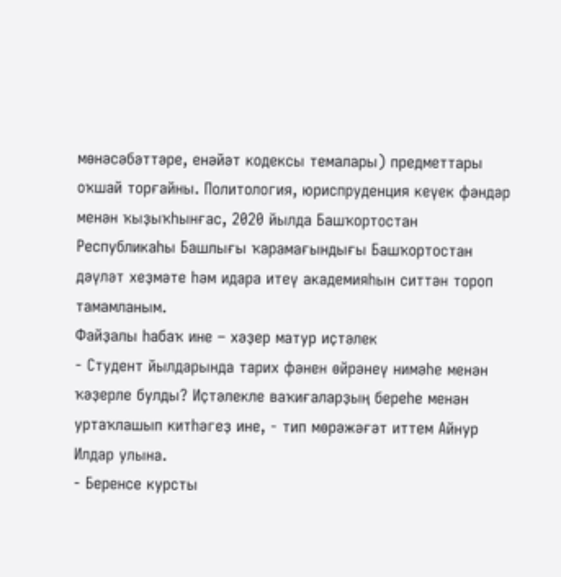мөнәсәбәттәре, енәйәт кодексы темалары) предметтары оҡшай торғайны. Политология, юриспруденция кеүек фәндәр менән ҡыҙыҡһынғас, 2020 йылда Башҡортостан Республикаһы Башлығы ҡарамағындығы Башҡортостан дәүләт хеҙмәте һәм идара итеү академияһын ситтән тороп тамамланым.
Файҙалы һабаҡ ине – хәҙер матур иҫтәлек
- Студент йылдарында тарих фәнен өйрәнеү нимәһе менән ҡәҙерле булды? Иҫтәлекле ваҡиғаларҙың береһе менән уртаҡлашып китһәгеҙ ине, - тип мөрәжәғәт иттем Айнур Илдар улына.
- Беренсе курсты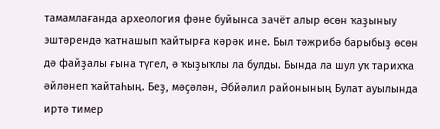тамамлағанда археология фәне буйынса зачёт алыр өсөн ҡаҙыныу эштәрендә ҡатнашып ҡайтырға кәрәк ине. Был тәжрибә барыбыҙ өсөн дә файҙалы ғына түгел, ә ҡыҙыҡлы ла булды. Бында ла шул уҡ тарихҡа әйләнеп ҡайтаһың. Беҙ, мәҫәлән, Әбйәлил районының Булат ауылында иртә тимер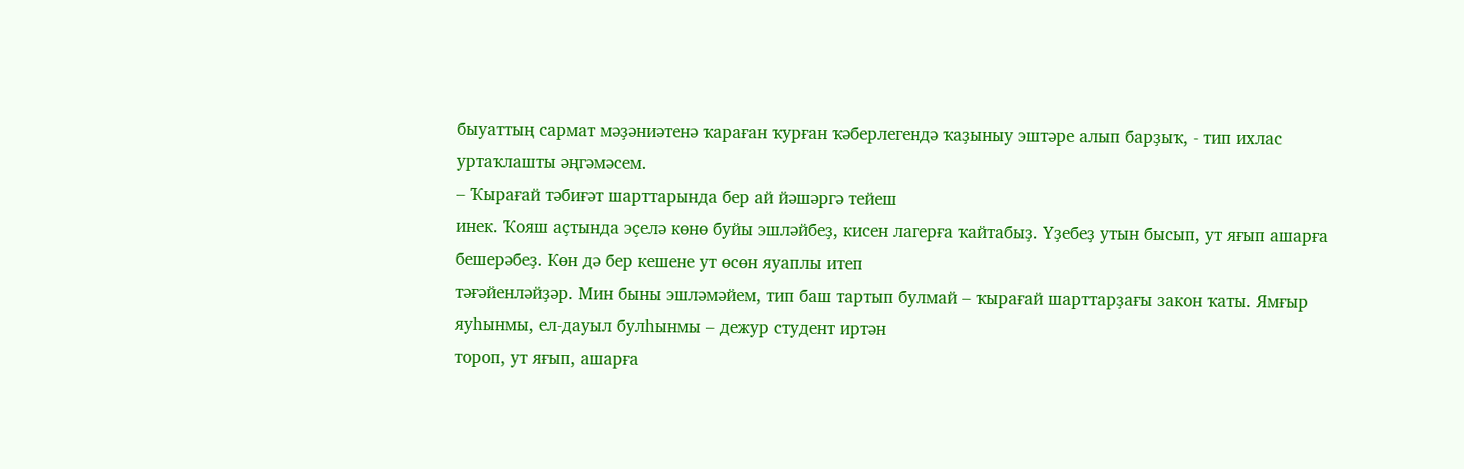быуаттың сармат мәҙәниәтенә ҡараған ҡурған ҡәберлегендә ҡаҙыныу эштәре алып барҙыҡ, - тип ихлас уртаҡлашты әңгәмәсем.
– Ҡырағай тәбиғәт шарттарында бер ай йәшәргә тейеш
инек. Ҡояш аҫтында эҫелә көнө буйы эшләйбеҙ, кисен лагерға ҡайтабыҙ. Үҙебеҙ утын бысып, ут яғып ашарға
бешерәбеҙ. Көн дә бер кешене ут өсөн яуаплы итеп
тәғәйенләйҙәр. Мин быны эшләмәйем, тип баш тартып булмай – ҡырағай шарттарҙағы закон ҡаты. Ямғыр яуһынмы, ел-дауыл булһынмы – дежур студент иртән
тороп, ут яғып, ашарға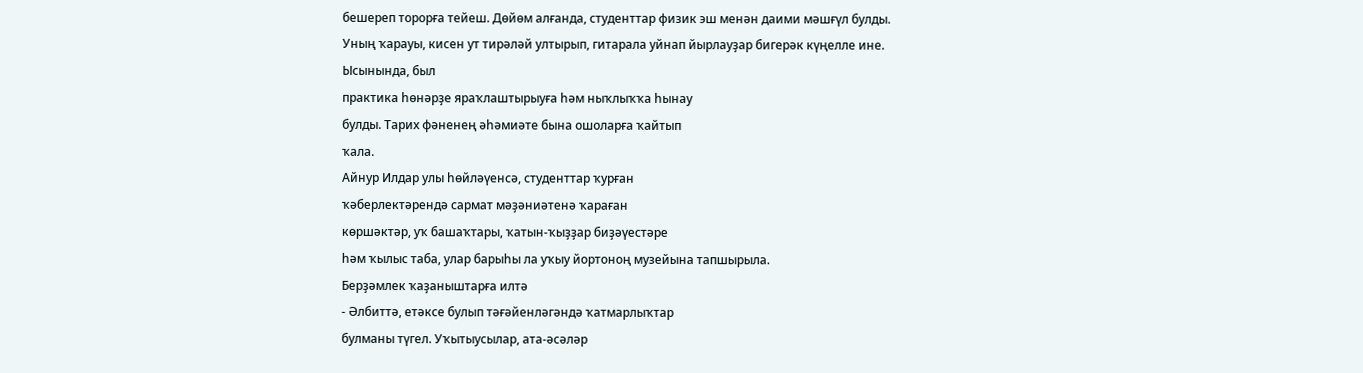бешереп торорға тейеш. Дөйөм алғанда, студенттар физик эш менән даими мәшғүл булды. Уның ҡарауы, кисен ут тирәләй ултырып, гитарала уйнап йырлауҙар бигерәк күңелле ине. Ысынында, был
практика һөнәрҙе яраҡлаштырыуға һәм ныҡлыҡҡа һынау
булды. Тарих фәненең әһәмиәте бына ошоларға ҡайтып
ҡала.
Айнур Илдар улы һөйләүенсә, студенттар ҡурған
ҡәберлектәрендә сармат мәҙәниәтенә ҡараған
көршәктәр, уҡ башаҡтары, ҡатын-ҡыҙҙар биҙәүестәре
һәм ҡылыс таба, улар барыһы ла уҡыу йортоноң музейына тапшырыла.
Берҙәмлек ҡаҙаныштарға илтә
- Әлбиттә, етәксе булып тәғәйенләгәндә ҡатмарлыҡтар
булманы түгел. Уҡытыусылар, ата-әсәләр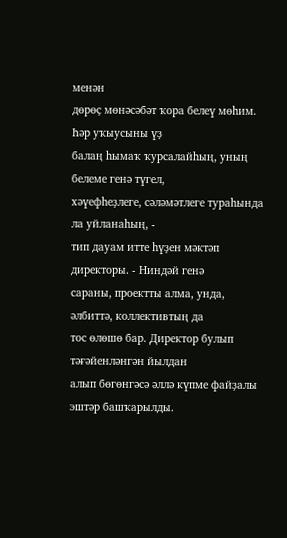менән
дөрөҫ мөнәсәбәт ҡора белеү мөһим. Һәр уҡыусыны үҙ
балаң һымаҡ ҡурсалайһың, уның белеме генә түгел,
хәүефһеҙлеге, сәләмәтлеге тураһында ла уйланаһың, -
тип дауам итте һүҙен мәктәп директоры. - Ниндәй генә
сараны, проектты алма, унда, әлбиттә, коллективтың да
тос өлөшө бар. Директор булып тәғәйенләнгән йылдан
алып бөгөнгәсә әллә күпме файҙалы эштәр башҡарылды.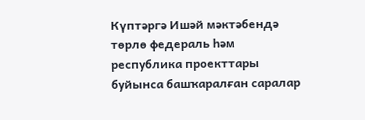Күптәргә Ишәй мәктәбендә төрлө федераль һәм республика проекттары буйынса башҡаралған саралар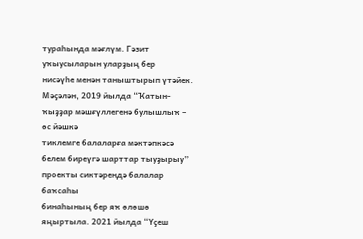тураһында мәғлүм. Гәзит уҡыусыларын уларҙың бер
нисәүһе менән таныштырып үтәйек. Мәҫәлән, 2019 йылда “Ҡатын-ҡыҙҙар мәшғүллегенә булышлыҡ – өс йәшкә
тиклемге балаларға мәктәпкәсә белем биреүгә шарттар тыуҙырыу” проекты сиктәрендә балалар баҡсаһы
бинаһының бер яҡ өлөшө яңыртыла. 2021 йылда “Үҫеш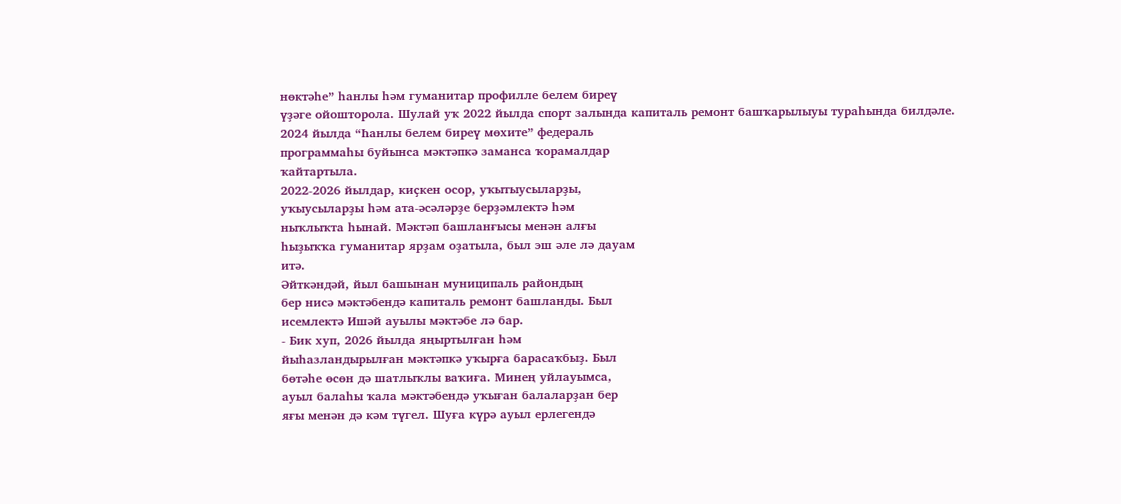нөктәһе” һанлы һәм гуманитар профилле белем биреү
үҙәге ойошторола. Шулай уҡ 2022 йылда спорт залында капиталь ремонт башҡарылыуы тураһында билдәле.
2024 йылда “Һанлы белем биреү мөхите” федераль
программаһы буйынса мәктәпкә заманса ҡорамалдар
ҡайтартыла.
2022-2026 йылдар, киҫкен осор, уҡытыусыларҙы,
уҡыусыларҙы һәм ата-әсәләрҙе берҙәмлектә һәм
ныҡлыҡта һынай. Мәктәп башланғысы менән алғы
һыҙыҡҡа гуманитар ярҙам оҙатыла, был эш әле лә дауам
итә.
Әйткәндәй, йыл башынан муниципаль райондың
бер нисә мәктәбендә капиталь ремонт башланды. Был
исемлектә Ишәй ауылы мәктәбе лә бар.
- Бик хуп, 2026 йылда яңыртылған һәм
йыһазландырылған мәктәпкә уҡырға барасаҡбыҙ. Был
бөтәһе өсөн дә шатлыҡлы ваҡиға. Минең уйлауымса,
ауыл балаһы ҡала мәктәбендә уҡыған балаларҙан бер
яғы менән дә кәм түгел. Шуға күрә ауыл ерлегендә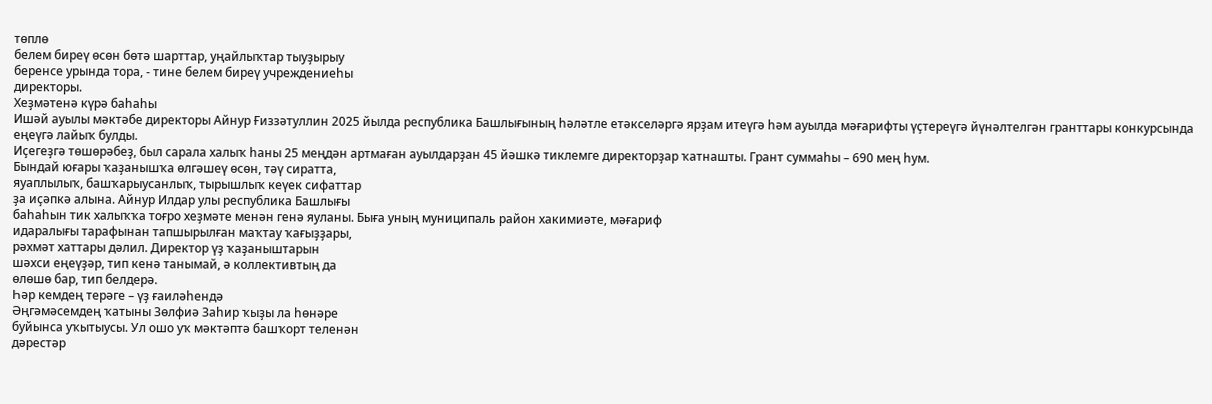төплө
белем биреү өсөн бөтә шарттар, уңайлыҡтар тыуҙырыу
беренсе урында тора, - тине белем биреү учреждениеһы
директоры.
Хеҙмәтенә күрә баһаһы
Ишәй ауылы мәктәбе директоры Айнур Ғиззәтуллин 2025 йылда республика Башлығының һәләтле етәкселәргә ярҙам итеүгә һәм ауылда мәғарифты үҫтереүгә йүнәлтелгән гранттары конкурсында еңеүгә лайыҡ булды.
Иҫегеҙгә төшөрәбеҙ, был сарала халыҡ һаны 25 меңдән артмаған ауылдарҙан 45 йәшкә тиклемге директорҙар ҡатнашты. Грант суммаһы – 690 мең һум.
Бындай юғары ҡаҙанышҡа өлгәшеү өсөн, тәү сиратта,
яуаплылыҡ, башҡарыусанлыҡ, тырышлыҡ кеүек сифаттар
ҙа иҫәпкә алына. Айнур Илдар улы республика Башлығы
баһаһын тик халыҡҡа тоғро хеҙмәте менән генә яуланы. Быға уның муниципаль район хакимиәте, мәғариф
идаралығы тарафынан тапшырылған маҡтау ҡағыҙҙары,
рәхмәт хаттары дәлил. Директор үҙ ҡаҙаныштарын
шәхси еңеүҙәр, тип кенә танымай, ә коллективтың да
өлөшө бар, тип белдерә.
Һәр кемдең терәге – үҙ ғаиләһендә
Әңгәмәсемдең ҡатыны Зөлфиә Заһир ҡыҙы ла һөнәре
буйынса уҡытыусы. Ул ошо уҡ мәктәптә башҡорт теленән
дәрестәр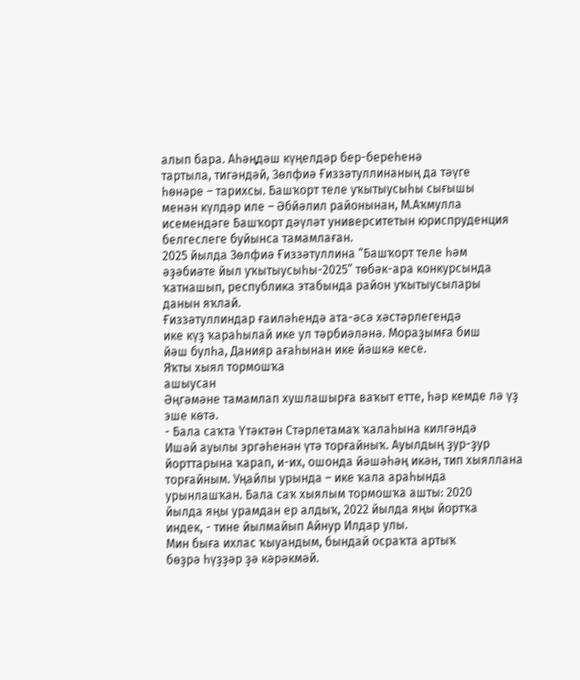алып бара. Аһәңдәш күңелдәр бер-береһенә
тартыла, тигәндәй, Зөлфиә Ғиззәтуллинаның да тәүге
һөнәре – тарихсы. Башҡорт теле уҡытыусыһы сығышы
менән күлдәр иле – Әбйәлил районынан, М.Аҡмулла
исемендәге Башҡорт дәүләт университетын юриспруденция белгеслеге буйынса тамамлаған.
2025 йылда Зөлфиә Ғиззәтуллина “Башҡорт теле һәм
әҙәбиәте йыл уҡытыусыһы-2025” төбәк-ара конкурсында
ҡатнашып, республика этабында район уҡытыусылары
данын яҡлай.
Ғиззәтуллиндар ғаиләһендә ата-әсә хәстәрлегендә
ике күҙ ҡараһылай ике ул тәрбиәләнә. Мораҙымға биш
йәш булһа, Данияр ағаһынан ике йәшкә кесе.
Яҡты хыял тормошҡа
ашыусан
Әңгәмәне тамамлап хушлашырға ваҡыт етте, һәр кемде лә үҙ эше көтә.
- Бала саҡта Үтәктән Стәрлетамаҡ ҡалаһына килгәндә
Ишәй ауылы эргәһенән үтә торғайныҡ. Ауылдың ҙур-ҙур
йорттарына ҡарап, и-их, ошонда йәшәһәң икән, тип хыяллана торғайным. Уңайлы урында – ике ҡала араһында
урынлашҡан. Бала саҡ хыялым тормошҡа ашты: 2020
йылда яңы урамдан ер алдыҡ, 2022 йылда яңы йортҡа
индек, - тине йылмайып Айнур Илдар улы.
Мин быға ихлас ҡыуандым, бындай осраҡта артыҡ
бөҙрә һүҙҙәр ҙә кәрәкмәй.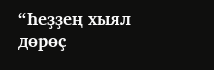“Һеҙҙең хыял дөрөҫ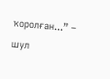ҡоролған...” – шул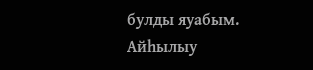булды яуабым.
Айһылыу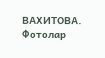ВАХИТОВА.
Фотолар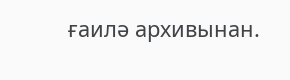ғаилә архивынан.